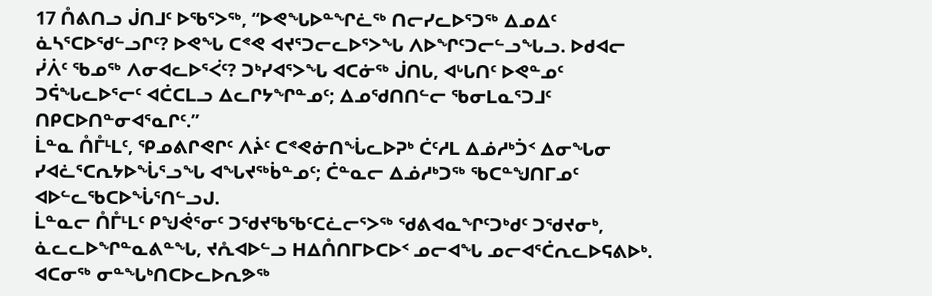17 ᑍᕕᑎᓗ ᒎᑎᒧᑦ ᐅᖃᕐᐳᖅ, “ᐅᕙᖓᐅᓐᖏᓛᖅ ᑎᓕᓯᓚᐅᕐᑐᖅ ᐃᓄᐃᑦ ᓈᓴᕐᑕᐅᖁᓪᓗᒋᑦ? ᐅᕙᖓ ᑕᕝᕙ ᐊᔪᕐᑐᓕᓚᐅᕐᐳᖓ ᐱᐅᖏᑦᑐᓕᓪᓗᖓᓗ. ᐅᑯᐊᓕ ᓰᐲᑦ ᖃᓄᖅ ᐱᓂᐊᓚᐅᕐᐹᑦ? ᑐᒃᓯᐊᕐᐳᖓ ᐊᑕᓃᖅ ᒎᑎᒐ, ᐊᒡᒐᑎᑦ ᐅᕙᓐᓄᑦ ᑐᕌᖓᓚᐅᕐᓕᑦ ᐊᑖᑕᒪᓗ ᐃᓚᒋᔭᖏᓐᓄᑦ; ᐃᓄᖁᑎᑎᓪᓕ ᖃᓂᒪᓇᕐᑐᒧᑦ ᑎᑭᑕᐅᑎᓐᓂᐊᕐᓇᒋᑦ.”
ᒫᓐᓇ ᑍᒤᒻᒪᑦ, ᕿᓄᕕᒋᕙᒋᑦ ᐱᔩᑦ ᑕᕝᕙᓃᑎᖔᓚᐅᕈᒃ ᑖᑦᓱᒪ ᐃᓅᓱᒃᑑᑉ ᐃᓂᖓᓂ ᓯᐊᓛᕐᑕᕆᔭᐅᖔᕐᓗᖓ ᐊᖓᔪᖅᑳᓐᓄᑦ; ᑖᓐᓇᓕ ᐃᓅᓱᒃᑐᖅ ᖃᑕᓐᖑᑎᒥᓄᑦ ᐊᐅᓪᓚᖃᑕᐅᖔᕐᑎᓪᓗᒍ.
ᒫᓐᓇᓕ ᑍᒤᒻᒪᑦ ᑭᖑᕚᕐᓂᑦ ᑐᖁᔪᖃᖃᑦᑕᓛᓕᕐᐳᖅ ᖁᕕᐊᓇᖏᑦᑐᒃᑯᑦ ᑐᖁᔪᓂᒃ, ᓈᓚᓚᐅᖏᓐᓇᕕᓐᖓ, ᔪᕅᐊᐅᓪᓗ ᕼᐃᑍᑎᒥᐅᑕᐅᑉ ᓄᓕᐊᖓ ᓄᓕᐊᕐᑖᕆᓚᐅᕋᕕᐅᒃ.
ᐊᑕᓂᖅ ᓂᓐᖓᒃᑎᑕᐅᓚᐅᕆᕗᖅ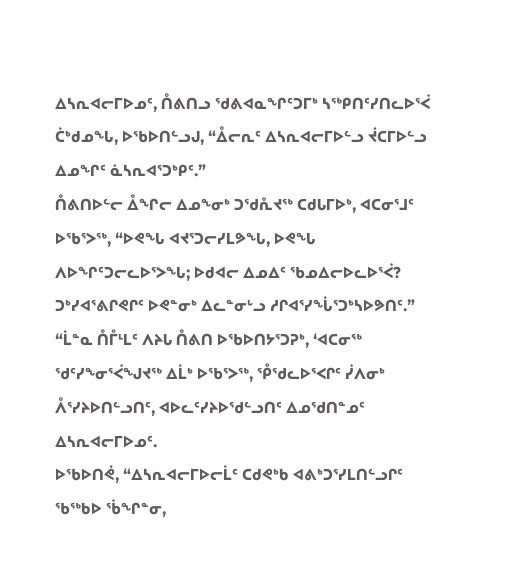ᐃᓴᕆᐊᓕᒥᐅᓄᑦ, ᑍᕕᑎᓗ ᖁᕕᐊᓇᖏᑦᑐᒥᒃ ᓴᖅᑭᑎᑦᓯᑎᓚᐅᕐᐹ ᑖᒃᑯᓄᖓ, ᐅᖃᐅᑎᓪᓗᒍ, “ᐂᓕᕆᑦ ᐃᓴᕆᐊᓕᒥᐅᓪᓗ ᔫᑕᒥᐅᓪᓗ ᐃᓄᖏᑦ ᓈᓴᕆᐊᕐᑐᒃᑭᑦ.”
ᑍᕕᑎᐅᓪᓕ ᐂᖏᓕ ᐃᓄᖕᓂᒃ ᑐᖁᕅᔪᖅ ᑕᑯᒐᒥᐅᒃ, ᐊᑕᓂᕐᒧᑦ ᐅᖃᕐᐳᖅ, “ᐅᕙᖓ ᐊᔪᕐᑐᓕᓯᒪᕗᖓ, ᐅᕙᖓ ᐱᐅᖏᑦᑐᓕᓚᐅᕐᐳᖓ; ᐅᑯᐊᓕ ᐃᓄᐃᑦ ᖃᓄᐃᓕᐅᓚᐅᕐᐹ? ᑐᒃᓯᐊᕐᕕᒋᕙᒋᑦ ᐅᕙᓐᓂᒃ ᐃᓚᓐᓂᒡᓗ ᓱᒋᐊᕐᓯᖔᕐᑐᒃᓴᐅᕗᑎᑦ.”
“ᒫᓐᓇ ᑍᒤᒻᒪᑦ ᐱᔨᒐ ᑍᕕᑎ ᐅᖃᐅᑎᔭᕐᑐᕈᒃ, ‘ᐊᑕᓂᖅ ᖁᑦᓯᖕᓂᕐᐹᖑᔪᖅ ᐃᒫᒃ ᐅᖃᕐᐳᖅ, ᕾᖁᓚᐅᕐᐸᒋᑦ ᓰᐱᓂᒃ ᐰᕐᓯᔨᐅᑎᓪᓗᑎᑦ, ᐊᐅᓚᑦᓯᔨᐅᖁᓪᓗᑎᑦ ᐃᓄᖁᑎᓐᓄᑦ ᐃᓴᕆᐊᓕᒥᐅᓄᑦ.
ᐅᖃᐅᑎᕚ, “ᐃᓴᕆᐊᓕᒥᐅᓕᒫᑦ ᑕᑯᕙᒃᑲ ᐊᕕᒃᑐᕐᓯᒪᑎᓪᓗᒋᑦ ᖃᖅᑲᐅ ᖄᖏᓐᓂ,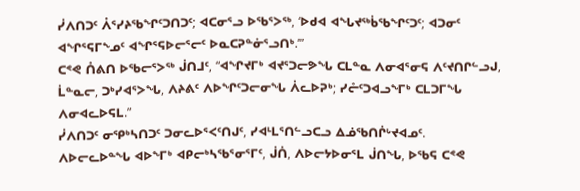ᓰᐱᑎᑐᑦ ᐰᕐᓯᔨᖃᖏᑦᑐᑎᑐᑦ; ᐊᑕᓂᕐᓗ ᐅᖃᕐᐳᖅ, ‘ᐅᑯᐊ ᐊᖓᔪᖅᑳᖃᖏᑦᑐᑦ; ᐊᑐᓂᑦ ᐊᖏᕐᕋᒥᖕᓄᑦ ᐊᖏᕐᕋᐅᓕᕐᓕᑦ ᐅᓇᑕᕈᓐᓃᕐᓗᑎᒃ.’”
ᑕᕝᕙ ᑍᕕᑎ ᐅᖃᓕᕐᐳᖅ ᒎᑎᒧᑦ, “ᐊᖏᔪᒥᒃ ᐊᔪᕐᑐᓕᕗᖓ ᑕᒪᓐᓇ ᐱᓂᐊᕐᓂᕋ ᐱᑦᔪᑎᒋᓪᓗᒍ, ᒫᓐᓇᓕ, ᑐᒃᓯᐊᕐᐳᖓ, ᐱᔨᕕᑦ ᐱᐅᖏᑦᑐᓕᓂᖓ ᐲᓚᐅᕈᒃ; ᓯᓔᑦᑐᐊᓗᖕᒥᒃ ᑕᒪᑐᒥᖓ ᐱᓂᐊᓚᐅᕋᒪ.”
ᓰᐱᑎᑐᑦ ᓂᕿᒃᓴᑎᑐᑦ ᑐᓂᓚᐅᕐᐸᑦᑎᒍᑦ, ᓯᐊᒻᒪᕐᑎᓪᓗᑕᓗ ᐃᓅᖃᑎᒌᒡᔪᐊᓄᑦ.
ᐱᐅᓕᓚᐅᓐᖓ ᐊᐅᖕᒥᒃ ᐊᑭᓕᒃᓴᖃᕐᓂᕐᒥᑦ, ᒎᑏ, ᐱᐅᓕᔭᐅᓂᕐᒪ ᒎᑎᖓ, ᐅᖃᕋ ᑕᕝᕙ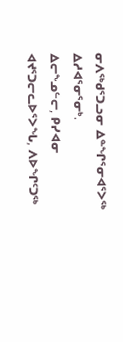ᓂᐱᖅᑯᕐᑐᓗᓂ ᐃᓐᖏᕐᓂᐊᕐᐳᖅ ᐃᓱᐊᕐᓂᕐᓂᒃ.
ᐃᓕᖕᓄᓪᓕ, ᑭᓯᐊᓂ ᐊᔪᕐᑐᓕᓚᐅᕐᐳᖓ, ᐱᐅᖏᑦᑐᖅ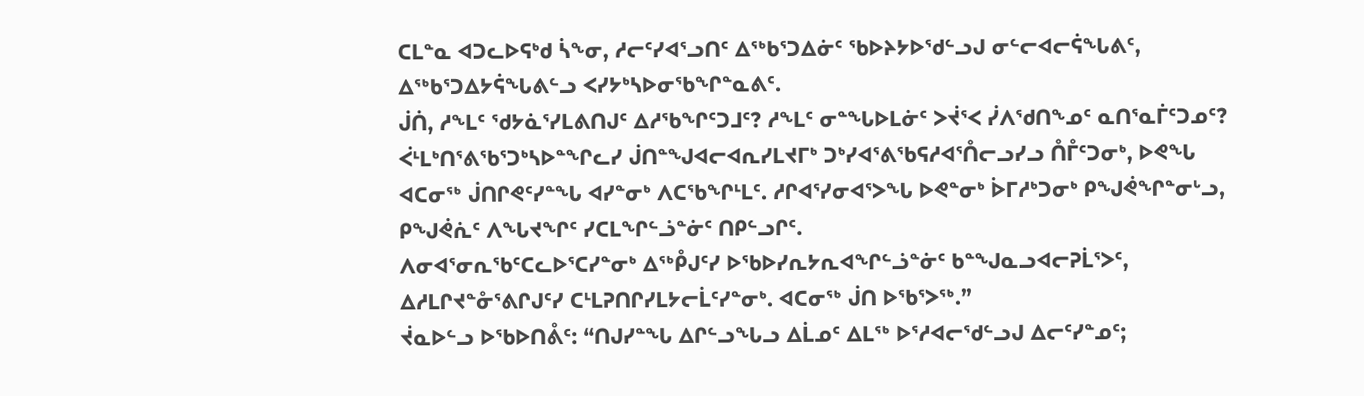ᑕᒪᓐᓇ ᐊᑐᓚᐅᕋᒃᑯ ᓵᖕᓂ, ᓱᓕᑦᓯᐊᕐᓗᑎᑦ ᐃᖅᑲᕐᑐᐃᓃᑦ ᖃᐅᔨᔭᐅᖁᓪᓗᒍ ᓂᓪᓕᐊᓕᕌᖓᕕᑦ, ᐃᖅᑲᕐᑐᐃᔭᕌᖓᕕᓪᓗ ᐸᓯᔭᒃᓴᐅᓂᖃᖏᓐᓇᕕᑦ.
ᒎᑏ, ᓱᖕᒪᑦ ᖁᔭᓈᕐᓯᒪᕕᑎᒍᑦ ᐃᓱᖃᖏᑦᑐᒧᑦ? ᓱᖕᒪᑦ ᓂᓐᖓᐅᒪᓃᑦ ᐳᔫᕐᐸ ᓰᐱᖁᑎᖕᓄᑦ ᓇᑎᕐᓇᒦᑦᑐᓄᑦ?
ᐹᒻᒪᒃᑎᕐᕕᖃᕐᑐᒃᓴᐅᓐᖏᓚᓯ ᒎᑎᓐᖑᐊᓕᐊᕆᓯᒪᔪᒥᒃ ᑐᒃᓯᐊᕐᕕᖃᕋᓱᐊᕐᑍᓕᓗᓯᓗ ᑍᒤᑦᑐᓂᒃ, ᐅᕙᖓ ᐊᑕᓂᖅ ᒎᑎᒋᕙᑦᓯᓐᖓ ᐊᓯᓐᓂᒃ ᐱᑕᖃᖏᒻᒪᑦ. ᓱᒋᐊᕐᓯᓂᐊᕐᐳᖓ ᐅᕙᓐᓂᒃ ᐆᒥᓱᒃᑐᓂᒃ ᑭᖑᕚᖏᓐᓂᒡᓗ, ᑭᖑᕚᕇᑦ ᐱᖓᔪᖏᑦ ᓯᑕᒪᖏᓪᓘᓐᓃᑦ ᑎᑭᓪᓗᒋᑦ.
ᐱᓂᐊᕐᓂᕆᖃᑦᑕᓚᐅᕐᑕᓯᓐᓂᒃ ᐃᖅᑬᒍᑦᓯ ᐅᖃᐅᓯᕆᔭᕆᐊᖏᓪᓘᓐᓃᑦ ᑲᓐᖑᓇᓗᐊᓕᕈᒫᕐᐳᑦ, ᐃᓱᒪᒋᔪᓐᓁᕐᕕᒋᒍᑦᓯ ᑕᒻᒪᕈᑎᒋᓯᒪᔭᓕᒫᑦᓯᓐᓂᒃ. ᐊᑕᓂᖅ ᒎᑎ ᐅᖃᕐᐳᖅ.”
ᔫᓇᐅᓪᓗ ᐅᖃᐅᑎᕔᑦ: “ᑎᒍᓯᓐᖓ ᐃᒋᓪᓗᖓᓗ ᐃᒫᓄᑦ ᐃᒪᖅ ᐅᕐᓱᐊᓕᖁᓪᓗᒍ ᐃᓕᑦᓯᓐᓄᑦ;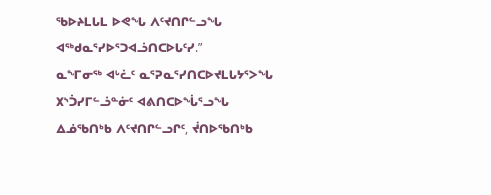ᖃᐅᔨᒪᒐᒪ ᐅᕙᖓ ᐱᑦᔪᑎᒋᓪᓗᖓ ᐊᖅᑯᓇᕐᓯᐅᕐᑐᐊᓘᑎᑕᐅᒐᑦᓯ.”
ᓇᖕᒥᓂᖅ ᐊᒡᓛᑦ ᓇᕐᕈᓇᕐᓯᑎᑕᐅᔪᒪᒐᔭᕐᐳᖓ ᙭ᔅᑑᓯᒥᓪᓘᓐᓃᑦ ᐊᕕᑎᑕᐅᖔᕐᓗᖓ ᐃᓅᖃᑎᒃᑲ ᐱᑦᔪᑎᒋᓪᓗᒋᑦ, ᔫᑎᐅᖃᑎᒃᑲ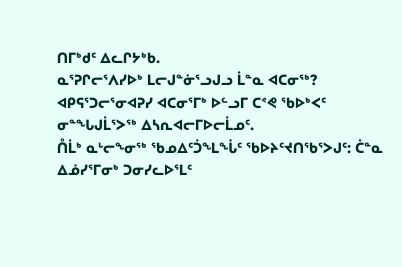ᑎᒥᒃᑯᑦ ᐃᓚᒋᔭᒃᑲ.
ᓇᕐᕈᒋᓕᕐᐱᓯᐅᒃ ᒪᓕᒍᓐᓃᕐᓗᒍᓗ ᒫᓐᓇ ᐊᑕᓂᖅ? ᐊᑭᕋᕐᑐᓕᕐᓂᐊᕈᓯ ᐊᑕᓂᕐᒥᒃ ᐅᓪᓗᒥ ᑕᕝᕙ ᖃᐅᒃᐸᑦ ᓂᓐᖓᒍᒫᕐᐳᖅ ᐃᓴᕆᐊᓕᒥᐅᓕᒫᓄᑦ.
ᑍᒫᒃ ᓇᒡᓕᖕᓂᖅ ᖃᓄᐃᑦᑑᖕᒪᖔᑦ ᖃᐅᔨᑦᔪᑎᖃᕐᐳᒍᑦ: ᑖᓐᓇ ᐃᓅᓯᕐᒥᓂᒃ ᑐᓂᓯᓚᐅᕐᒪᑦ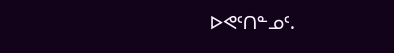ᐅᕙᑦᑎᓐᓄᑦ.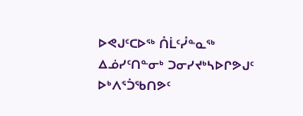ᐅᕙᒍᑦᑕᐅᖅ ᑍᒫᑦᓮᓐᓇᖅ ᐃᓅᓯᑦᑎᓐᓂᒃ ᑐᓂᓯᔪᒃᓴᐅᒋᕗᒍᑦ ᐅᒃᐱᕐᑑᖃᑎᕗᑦ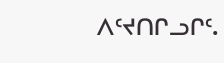ᐱᑦᔪᑎᒋᓗᒋᑦ.